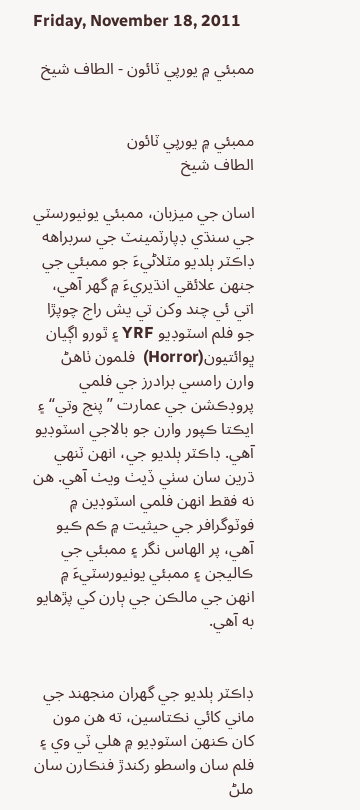Friday, November 18, 2011

ممبئي ۾ يورپي ٽائون - الطاف شيخ


ممبئي ۾ يورپي ٽائون
الطاف شيخ

اسان جي ميزبان، ممبئي يونيورسٽي جي سنڌي ڊپارٽمينٽ جي سربراهه ڊاڪٽر ٻلديو مٽلاڻيءَ جو ممبئي جي جنهن علائقي انڌيريءَ ۾ گهر آهي، اتي ئي چند وکن تي يش راج چوپڙا جو فلم اسٽوڊيو YRF ۽ ٿورو اڳيان ڀوائتيون(Horror)  فلمون ٺاهڻ وارن رامسي برادرز جي فلمي پروڊڪشن جي عمارت ”پنج وتي“ ۽ ايڪتا ڪپور وارن جو بالاجي اسٽوڊيو آهي. ڊاڪٽر ٻلديو جي، انهن ٽنهي ڌرين سان سٺي ڏيٺ ويٺ آهي. هن نه فقط انهن فلمي اسٽوڊين ۾ فوٽوگرافر جي حيثيت ۾ ڪم ڪيو آهي، پر الهاس نگر ۽ ممبئي جي ڪاليجن ۽ ممبئي يونيورسٽيءَ ۾ انهن جي مالڪن جي ٻارن کي پڙهايو به آهي.


ڊاڪٽر ٻلديو جي گهران منجهند جي ماني کائي نڪتاسين، ته هن مون کان ڪنهن اسٽوڊيو ۾ هلي ٽي وي ۽ فلم سان واسطو رکندڙ فنڪارن سان ملڻ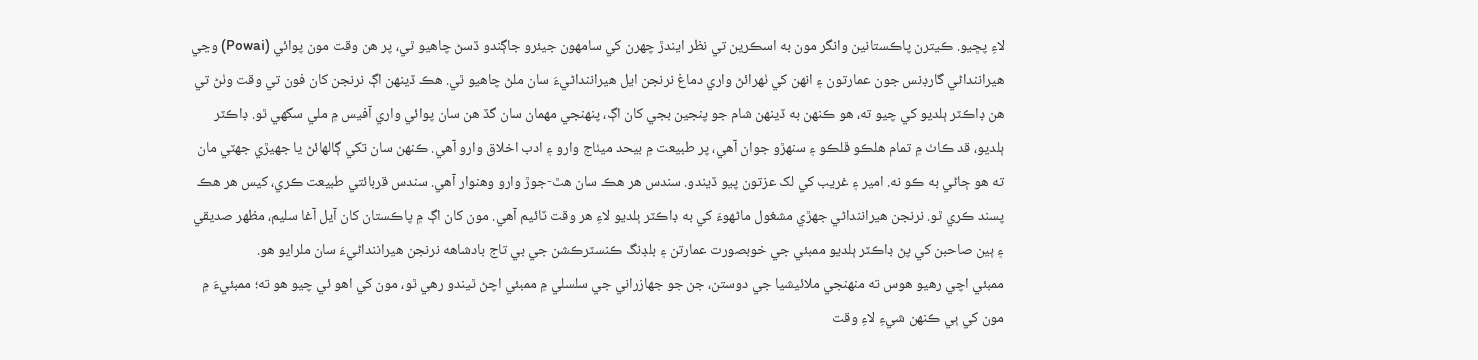لاءِ پڇيو. ڪيترن پاڪستانين وانگر مون به اسڪرين تي نظر ايندڙ چهرن کي سامهون جيئرو جاڳندو ڏسڻ چاهيو ٿي، پر هن وقت مون پوائي (Powai) وڃي هيراننداڻي گارڊنس جون عمارتون ۽ انهن کي ٺهرائڻ واري دماغ نرنجن ايل هيراننداڻيءَ سان ملڻ چاهيو ٿي. هڪ ڏينهن اڳ نرنجن کان فون تي وقت وٺڻ تي هن ڊاڪٽر ٻلديو کي چيو ته، هو ڪنهن به ڏينهن شام جو پنجين بجي کان اڳ، پنهنجي مهمان سان گڏ هن سان پوائي واري آفيس ۾ ملي سگهي ٿو. ڊاڪٽر ٻلديو، قد ڪاٺ ۾ تمام هلڪو ڦلڪو ۽ سنهڙو جوان آهي، پر طبيعت ۾ بيحد ميٺاج وارو ۽ ادب اخلاق وارو آهي. ڪنهن سان تکي ڳالهائڻ يا جهيڙي جهٽي مان ته هو ڄاڻي به ڪو نه. امير ۽ غريب کي لک عزتون پيو ڏيندو. سندس هر هڪ سان هٿ-جوڙ وارو وهنوار آهي. سندس قربائتي طبيعت ڪري، کيس هر هڪ پسند ڪري ٿو. نرنجن هيراننداڻي جهڙي مشغول ماڻهوءَ کي به ڊاڪٽر ٻلديو لاءِ هر وقت ٽائيم آهي. مون کان اڳ ۾ پاڪستان کان آيل آغا سليم، مظهر صديقي ۽ ٻين صاحبن کي پڻ ڊاڪٽر ٻلديو ممبئي جي خوبصورت عمارتن ۽ بلڊنگ ڪنسٽرڪشن جي بي تاج بادشاهه نرنجن هيراننداڻيءَ سان ملرايو هو.
ممبئي اچي رهيو هوس ته منهنجي ملائيشيا جي دوستن، جن جو جهازراني جي سلسلي ۾ ممبئي اچڻ ٿيندو رهي ٿو، مون کي اهو ئي چيو هو ته؛ ممبئيءَ ۾ مون کي ٻي ڪنهن شيءِ لاءِ وقت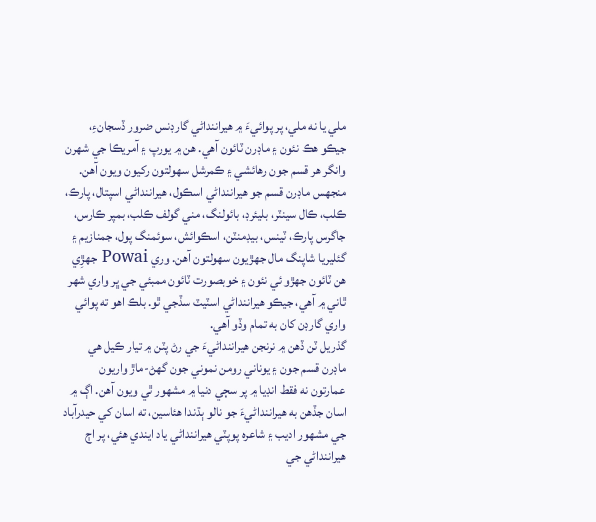ملي يا نه ملي، پر پوائيءَ ۾ هيراننداڻي گارڊنس ضرور ڏسجانءِ، جيڪو هڪ نئون ۽ ماڊرن ٽائون آهي. هن ۾ يورپ ۽ آمريڪا جي شهرن وانگر هر قسم جون رهائشي ۽ ڪمرشل سهولتون رکيون ويون آهن. منجهس ماڊرن قسم جو هيراننداڻي اسڪول، هيراننداڻي اسپتال، پارڪ، ڪلب، ڪال سينٽر، بليئرڊ، بائولنگ، مني گولف ڪلب، بمپر ڪارس، جاگرس پارڪ، ٽينس، بيڊمنٽن، اسڪوائش، سوئمنگ پول، جمنازيم ۽ گئليريا شاپنگ مال جهڙيون سهولتون آهن. وري Powai جهڙِي هن ٽائون جهڙو ئي نئون ۽ خوبصورت ٽائون ممبئي جي ڀر واري شهر ٿاني ۾ آهي، جيڪو هيراننداڻي اسٽيٽ سڏجي ٿو. بلڪ اهو ته پوائي واري گارڊن کان به تمام وڏو آهي.
گذريل ٽن ڏهن ۾ نرنجن هيراننداڻيءَ جي رڻ پٽن ۾ تيار ڪيل هي ماڊرن قسم جون ۽ يوناني رومن نموني جون گهڻ-ماڙ واريون عمارتون نه فقط انڊيا ۾ پر سڄي دنيا ۾ مشهور ٿي ويون آهن. اڳ ۾ اسان جڏهن به هيراننداڻيءَ جو نالو ٻڌندا هئاسين، ته اسان کي حيدرآباد جي مشهور اديب ۽ شاعره پوپٽي هيراننداڻي ياد ايندي هئي، پر اڄ هيراننداڻي جي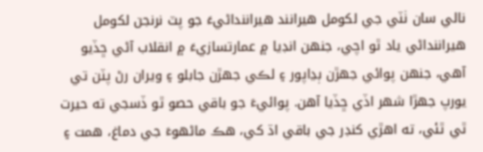نالي سان ٺٽي جي لکومل هيرانند هيراننداڻيءَ جو پٽ نرنجن لکومل هيراننداڻي ياد ٿو اچي، جنهن انڊيا ۾ عمارتسازيءَ ۾ انقلاب آڻي ڇڏيو آهي، جنهن پوائي جهڙن ٻڍاپور ۽ لڪي جهڙن جابلو ۽ ويران رڻ پٽن تي يورپ جهڙا شهر اڏي ڇڏيا آهن. پوائيءَ جو باقي حصو ٿو ڏسجي ته حيرت ٿي ٿئي، ته اهڙي کنڊر جي باقي اڌ کي، هڪ ماڻهوءَ جي دماغ، همت ۽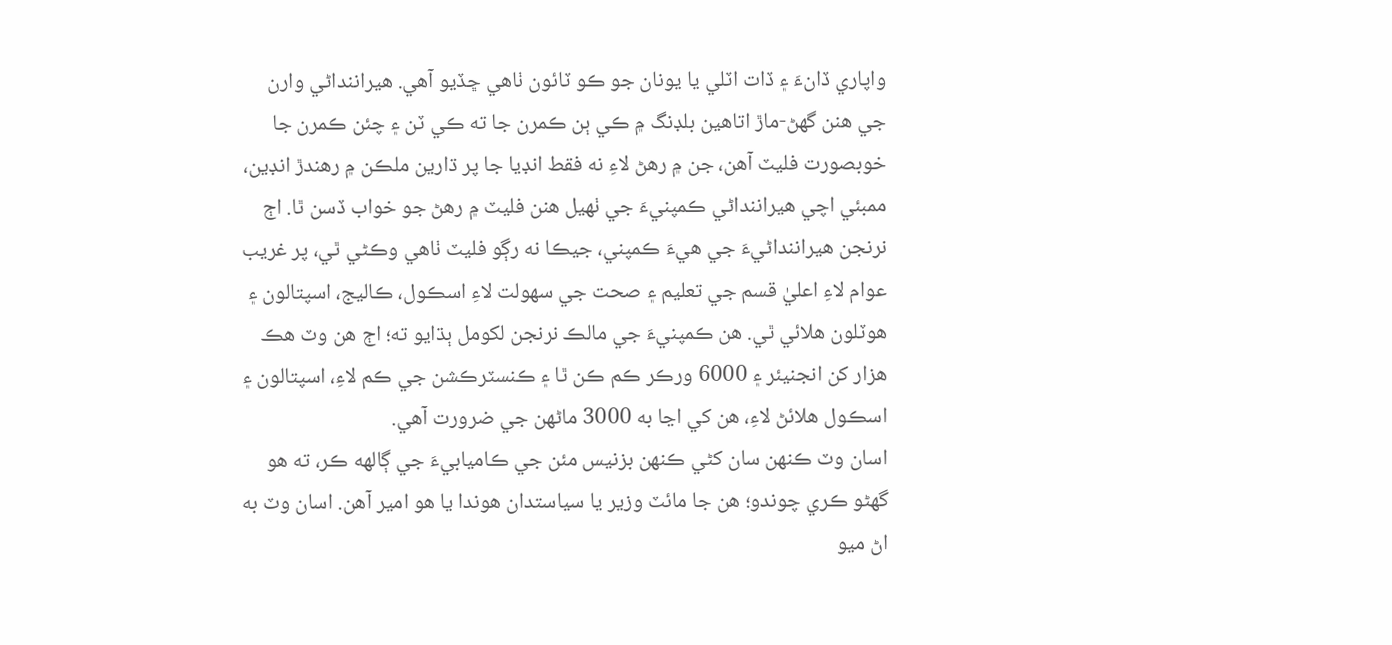واپاري ڏانءَ ۽ ڏات اٽلي يا يونان جو ڪو ٽائون ٺاهي ڇڏيو آهي. هيراننداڻي وارن جي هنن گهڻ-ماڙ اتاهين بلڊنگ ۾ ڪي ٻن ڪمرن جا ته ڪي ٽن ۽ چئن ڪمرن جا خوبصورت فليٽ آهن، جن ۾ رهڻ لاءِ نه فقط انڊيا جا پر ڌارين ملڪن ۾ رهندڙ انڊين، ممبئي اچي هيراننداڻي ڪمپنيءَ جي ٺهيل هنن فليٽ ۾ رهڻ جو خواب ڏسن ٿا. اڄ نرنجن هيراننداڻيءَ جي هيءَ ڪمپني، جيڪا نه رڳو فليٽ ٺاهي وڪڻي ٿي، پر غريب عوام لاءِ اعليٰ قسم جي تعليم ۽ صحت جي سهولت لاءِ اسڪول، ڪاليج، اسپتالون ۽ هوٽلون هلائي ٿي. هن ڪمپنيءَ جي مالڪ نرنجن لکومل ٻڌايو ته؛ اڄ هن وٽ هڪ هزار کن انجنيئر ۽ 6000 ورڪر ڪم ڪن ٿا ۽ ڪنسٽرڪشن جي ڪم لاءِ، اسپتالون ۽ اسڪول هلائڻ لاءِ، هن کي اڃا به 3000 ماڻهن جي ضرورت آهي.
اسان وٽ ڪنهن سان کڻي ڪنهن بزنيس مئن جي ڪاميابيءَ جي ڳالهه ڪر، ته هو گهڻو ڪري چوندو؛ هن جا مائٽ وزير يا سياستدان هوندا يا هو امير آهن. اسان وٽ به اڻ ميو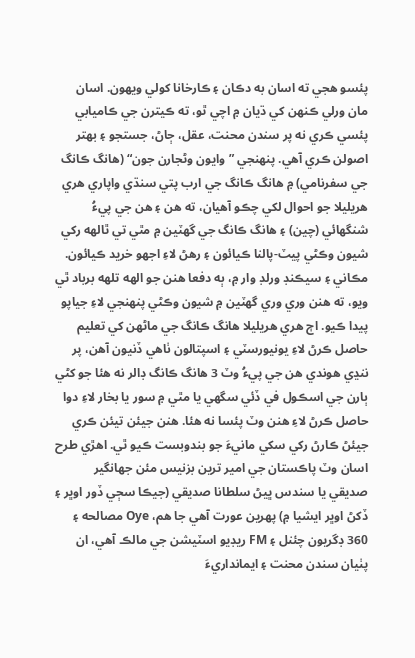پئسو هجي ته اسان به دڪان ۽ ڪارخانا کولي ويهون. اسان مان ورلي ڪنهن کي ڌيان ۾ اچي ٿو، ته ڪيترن جي ڪاميابي پئسي ڪري نه پر سندن محنت، عقل، ڄاڻ، جستجو ۽ بهتر اصولن ڪري آهي. پنهنجي ”وايون وڻجارن جون“ (هانگ ڪانگ جي سفرنامي) ۾ هانگ ڪانگ جي ارب پتي سنڌي واپاري هري هريليلا جو احوال لکي چڪو آهيان، ته هن ۽ هن جي پيءُ شنگهائي (چين) ۽ هانگ ڪانگ جي گهٽين ۾ مٿي تي ٿالهه رکي شيون وڪڻي پيٽ-پالنا ڪيائون ۽ رهڻ لاءِ اجهو خريد ڪيائون. مڪاني ۽ سيڪنڊ ورلڊ وار ۾، ٻه دفعا هنن جو الهه تلهه برباد ٿي ويو، ته هنن وري وري گهٽين ۾ شيون وڪڻي پنهنجي لاءِ جياپو پيدا ڪيو. اڄ هري هريليلا هانگ ڪانگ جي ماڻهن کي تعليم حاصل ڪرڻ لاءِ يونيورسٽي ۽ اسپتالون ٺاهي ڏنيون آهن، پر ننڍي هوندي هن جي پيءُ وٽ 3 هانگ ڪانگ ڊالر نه هئا جو کڻي ٻارن جي اسڪول في ڏئي سگهي يا مٿي ۾ سور يا بخار لاءِ دوا حاصل ڪرڻ لاءِ هنن وٽ پئسا نه هئا. هنن جيئن تيئن ڪري جيئڻ ڪارڻ رکي سکي مانيءَ جو بندوبست ڪيو ٿي. اهڙي طرح اسان وٽ پاڪستان جي امير ترين بزنيس مئن جهانگير صديقي يا سندس ڀيڻ سلطانا صديقي (جيڪا سڄي ڏور اوڀر ۽ ڏکڻ اوڀر ايشيا ۾) پهرين عورت آهي جا هم، Oye مصالحه ۽ 360 ڊگريون چئنل ۽ FM ريڊيو اسٽيشن جي مالڪ آهي، ان پٺيان سندن محنت ۽ ايمانداريءَ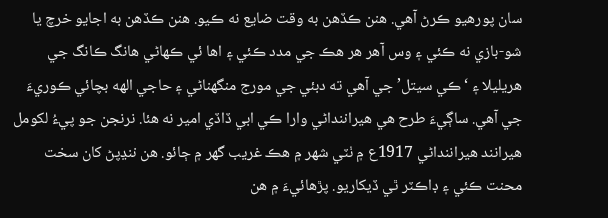سان پورهيو ڪرڻ آهي. هنن ڪڏهن به وقت ضايع نه ڪيو. هنن ڪڏهن به اجايو خرچ يا شو-بازي نه ڪئي ۽ وس آهر هر هڪ جي مدد ڪئي ۽ اها ئي ڪهاڻي هانگ ڪانگ جي هريليلا ۽ ‘ڪي سيتل’ جي آهي ته دبئي جي مورج منگهناڻي ۽ حاجي الهه بچائي ڪوريءَ جي آهي. ساڳيءَ طرح هي هيراننداڻي وارا ڪي ابي ڏاڏي امير نه هئا. نرنجن جو پيءُ لکومل هيرانند هيراننداڻي 1917ع ۾ ٺٽي شهر ۾ هڪ غريب گهر ۾ ڄائو. هن ننڍپڻ کان سخت محنت ڪئي ۽ ڊاڪٽر ٿي ڏيکاريو. پڙهائيءَ ۾ هن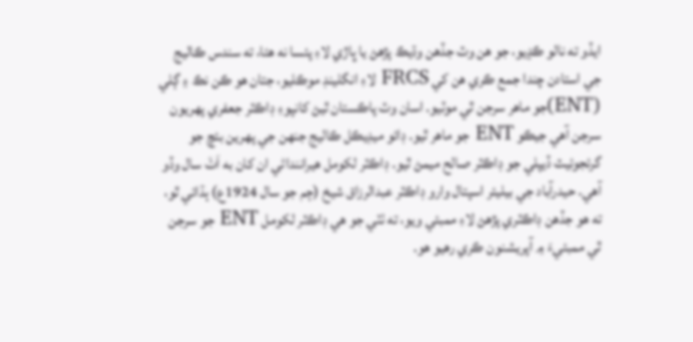ايڏو ته نالو ڪڍيو، جو هن وٽ جڏهن وڌيڪ پڙهڻ يا ڀاڙي لاءِ پئسا نه هئا، ته سندس ڪاليج جي استادن چندا جمع ڪري هن کي FRCS لاءِ انگلينڊ موڪليو، جتان هو ڪن نڪ ۽ ڳلي (ENT)جو ماهر سرجن ٿي موٽيو. اسان وٽ پاڪستان ٿيڻ کانپوءِ ڊاڪٽر جعفري پهريون سرجن آهي جيڪو ENT جو ماهر ٿيو. ڊائو ميڊيڪل ڪاليج جنهن جي پهرين بئچ جو گرئجوئيٽ ڏيپلي جو ڊاڪٽر صالح ميمڻ ٿيو. ڊاڪٽر لکومل هيراننداڻي ان کان به اَٺَ سال وڏو آهي. حيدرآباد جي بيليئر اسپتال وارو ڊاڪٽر عبدالرزاق شيخ (ڄم جو سال 1924ع) ٻڌائي ٿو، ته هو جڏهن ڊاڪٽري پڙهڻ لاءِ ممبئي ويو، ته ٺٽي جو هي ڊاڪٽر لکومل ENT جو سرجن ٿي ممبئيءَ ۾ آپريشنون ڪري رهيو هو.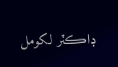ڊاڪٽر لکومل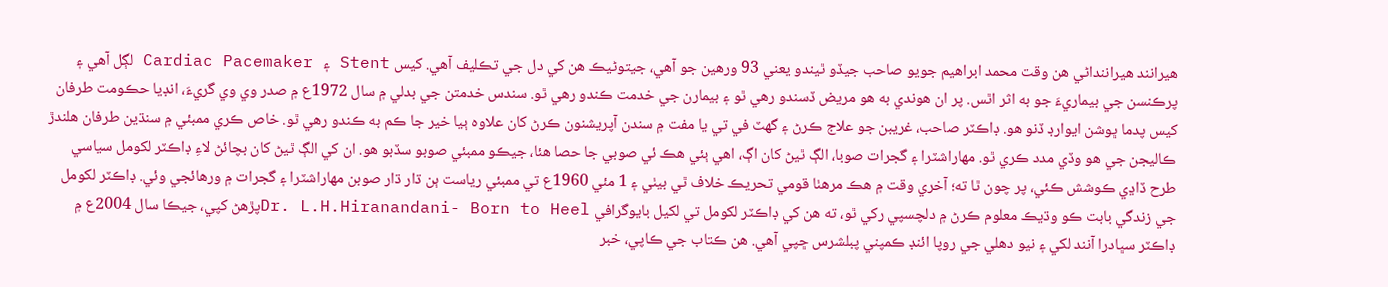هيرانند هيراننداڻي هن وقت محمد ابراهيم جويو صاحب جيڏو ٿيندو يعني 93 ورهين جو آهي، جيتوڻيڪ هن کي دل جي تڪليف آهي. کيس Stent ۽ Cardiac Pacemaker لڳل آهي ۽ پرڪنسن جي بيماريءَ جو به اثر اٿس. پر ان هوندي به هو مريض ڏسندو رهي ٿو ۽ بيمارن جي خدمت ڪندو رهي ٿو. سندس خدمتن جي بدلي ۾ سال 1972ع ۾ صدر وي وي گريءَ، انڊيا حڪومت طرفان کيس پدما ڀوشن ايوارڊ ڏنو هو. ڊاڪٽر صاحب، غريبن جو علاج ڪرڻ ۽ گهٽ في تي يا مفت ۾ سندن آپريشنون ڪرڻ کان علاوه ٻيا خير جا ڪم به ڪندو رهي ٿو. خاص ڪري ممبئي ۾ سنڌين طرفان هلندڙ ڪاليجن جي هو وڏي مدد ڪري ٿو. مهاراشٽرا ۽ گجرات صوبا، الڳ ٿيڻ کان اڳ، اهي ٻئي هڪ ئي صوبي جا حصا هئا، جيڪو ممبئي صوبو سڏبو هو. ان کي الڳ ٿيڻ کان بچائڻ لاءِ ڊاڪٽر لکومل سياسي طرح ڏاڍي ڪوشش ڪئي، پر چون ٿا ته؛ آخري وقت ۾ هڪ مرهٺا قومي تحريڪ خلاف ٿي بيٺي ۽ 1 مئي 1960ع تي ممبئي رياست ٻن ڌار ڌار صوبن مهاراشٽرا ۽ گجرات ۾ ورهائجي وئي. ڊاڪٽر لکومل جي زندگي بابت ڪو وڌيڪ معلوم ڪرڻ ۾ دلچسپي رکي ٿو، ته هن کي ڊاڪٽر لکومل تي لکيل بايوگرافي Dr. L.H.Hiranandani- Born to Heelپڙهڻ کپي، جيڪا سال 2004ع ۾ ڊاڪٽر سڀادرا آنند لکي ۽ نيو دهلي جي روپا ائنڊ ڪمپني پبلشرس ڇپي آهي. هن ڪتاب جي ڪاپي، خبر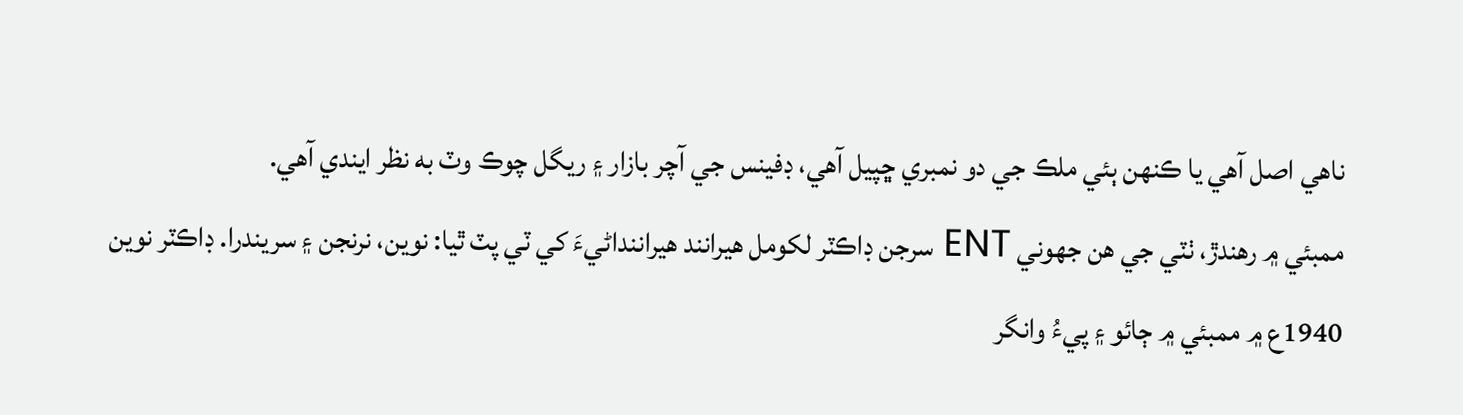ناهي اصل آهي يا ڪنهن ٻئي ملڪ جي دو نمبري ڇپيل آهي، ڊفينس جي آچر بازار ۽ ريگل چوڪ وٽ به نظر ايندي آهي.
ممبئي ۾ رهندڙ، ٺٽي جي هن جهوني ENT سرجن ڊاڪٽر لکومل هيرانند هيراننداڻيءَ کي ٽي پٽ ٿيا: نوين، نرنجن ۽ سريندرا. ڊاڪٽر نوين 1940ع ۾ ممبئي ۾ ڄائو ۽ پيءُ وانگر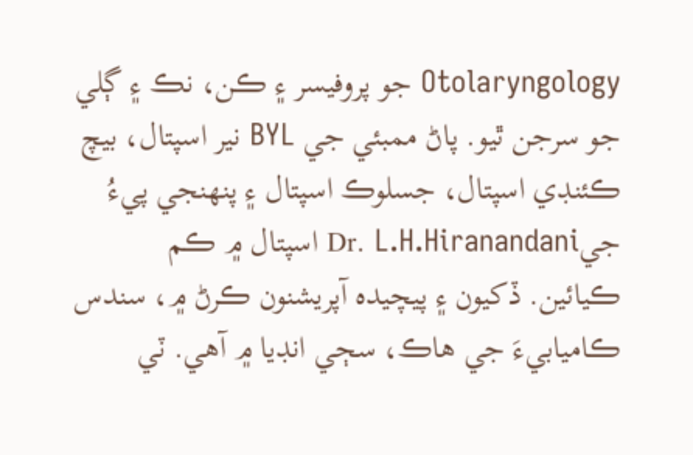Otolaryngology جو پروفيسر ۽ ڪن، نڪ ۽ ڳلي جو سرجن ٿيو. پاڻ ممبئي جي BYL نير اسپتال، بيچ ڪئنڊي اسپتال، جسلوڪ اسپتال ۽ پنهنجي پيءُ جيDr. L.H.Hiranandani اسپتال ۾ ڪم ڪيائين. ڏکيون ۽ پيچيده آپريشنون ڪرڻ ۾، سندس ڪاميابيءَ جي هاڪ، سڄي انڊيا ۾ آهي. ٽي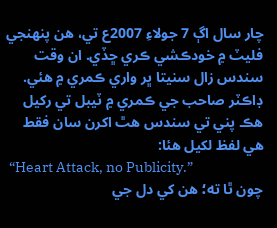چار سال اڳ 7 جولاءِ 2007ع تي، هن پنهنجي فليٽ ۾ خودڪشي ڪري ڇڏي. ان وقت سندس زال سنيتا ڀر واري ڪمري ۾ هئي. ڊاڪٽر صاحب جي ڪمري ۾ ٽيبل تي رکيل هڪ پني تي سندس هٿ اکرن سان فقط هي لفظ لکيل هئا:
 “Heart Attack, no Publicity.”
چون ٿا ته؛ هن کي دل جي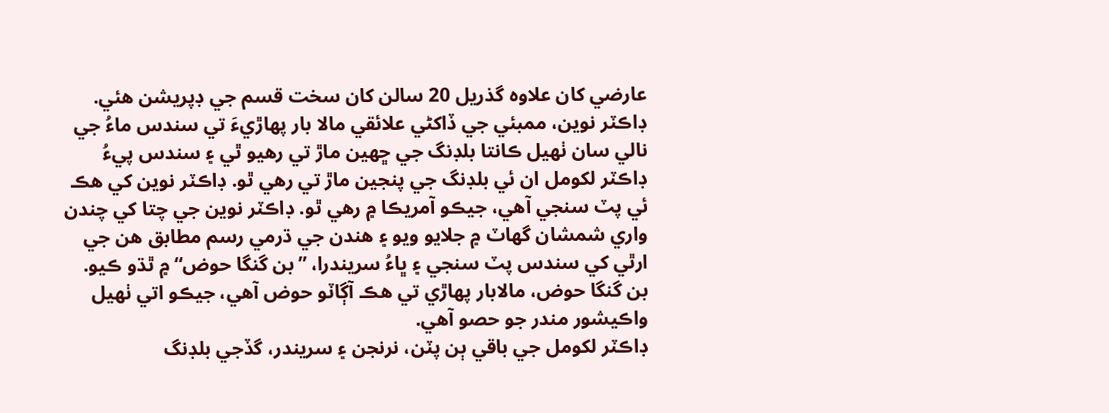عارضي کان علاوه گذريل 20 سالن کان سخت قسم جي ڊپريشن هئي.
ڊاڪٽر نوين، ممبئي جي ڏاکڻي علائقي مالا بار پهاڙيءَ تي سندس ماءُ جي نالي سان ٺهيل ڪانتا بلڊنگ جي ڇهين ماڙ تي رهيو ٿي ۽ سندس پيءُ ڊاڪٽر لکومل ان ئي بلڊنگ جي پنجين ماڙ تي رهي ٿو. ڊاڪٽر نوين کي هڪ ئي پٽ سنجي آهي، جيڪو آمريڪا ۾ رهي ٿو. ڊاڪٽر نوين جي چتا کي چندن واري شمشان گهاٽ ۾ جلايو ويو ۽ هندن جي ڌرمي رسم مطابق هن جي ارٿي کي سندس پٽ سنجي ۽ ڀاءُ سريندرا، ”بن گنگا حوض“ ۾ ٿڌو ڪيو. بن گنگا حوض، مالابار پهاڙي تي هڪ آڳاٽو حوض آهي، جيڪو اتي ٺهيل واڪيشور مندر جو حصو آهي.
ڊاڪٽر لکومل جي باقي ٻن پٽن، نرنجن ۽ سريندر، گڏجي بلڊنگ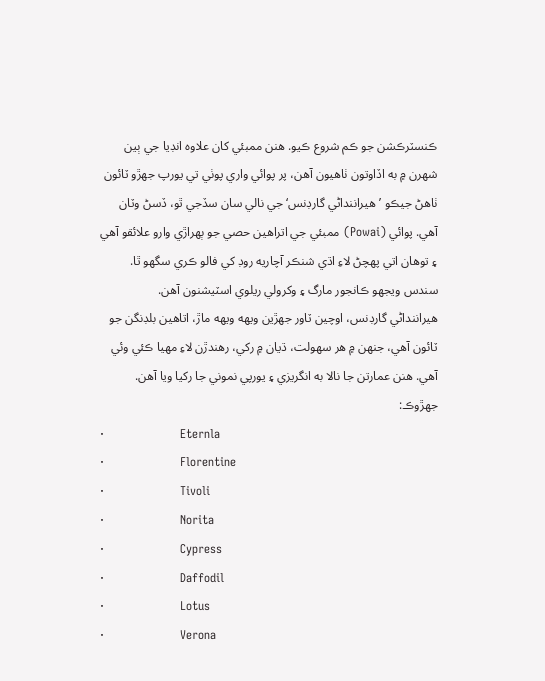ڪنسٽرڪشن جو ڪم شروع ڪيو. هنن ممبئي کان علاوه انڊيا جي ٻين شهرن ۾ به اڏاوتون ٺاهيون آهن، پر پوائي واري پوٺي تي يورپ جهڙو ٽائون ٺاهڻ جيڪو ’هيراننداڻي گارڊنس‘ جي نالي سان سڏجي ٿو، ڏسڻ وٽان آهي. پوائي (Powai) ممبئي جي اتراهين حصي جو ٻهراڙي وارو علائقو آهي ۽ توهان اتي پهچڻ لاءِ اڌي شنڪر آچاريه روڊ کي فالو ڪري سگهو ٿا. سندس ويجهو ڪانجور مارگ ۽ وکرولي ريلوي اسٽيشنون آهن.
هيراننداڻي گارڊنس، اوچين ٽاور جهڙين ويهه ويهه ماڙ، اتاهين بلڊنگن جو ٽائون آهي، جنهن ۾ هر سهولت، ڌيان ۾ رکي، رهندڙن لاءِ مهيا ڪئي وئي آهي. هنن عمارتن جا نالا به انگريزي ۽ يورپي نموني جا رکيا ويا آهن. جهڙوڪ:
·                   Eternla
·                   Florentine
·                   Tivoli
·                   Norita
·                   Cypress
·                   Daffodil
·                   Lotus
·                   Verona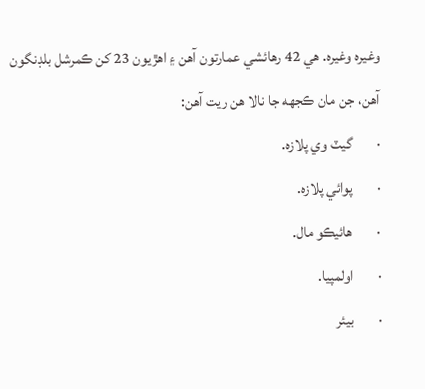وغيره وغيره. هي 42 رهائشي عمارتون آهن ۽ اهڙيون 23 کن ڪمرشل بلڊنگون آهن، جن مان ڪجهه جا نالا هن ريت آهن:
·        گيٽ وي پلازه.
·        پوائي پلازه.
·        هائيڪو مال.
·        اولمپيا.
·        بيئر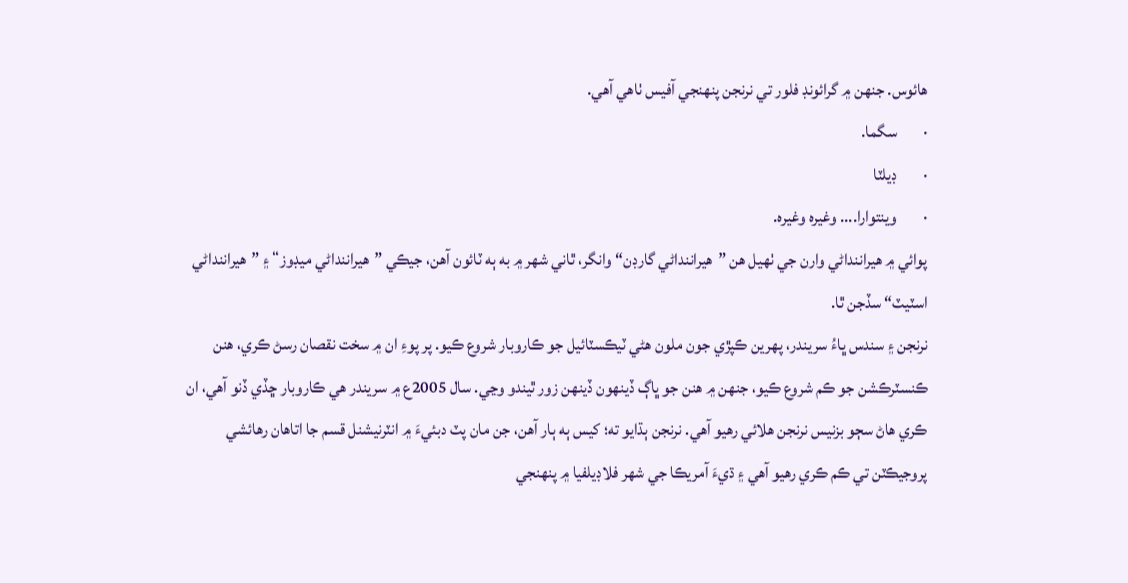هائوس. جنهن ۾ گرائونڊ فلور تي نرنجن پنهنجي آفيس ٺاهي آهي.
·        سگما.
·        ڊيلٽا
·        وينتوارا.... وغيره وغيره.
پوائي ۾ هيراننداڻي وارن جي ٺهيل هن ”هيراننداڻي گارڊن“ وانگر، ٿاني شهر ۾ به ٻه ٽائون آهن، جيڪي ”هيراننداڻي ميڊوز“ ۽ ”هيراننداڻي اسٽيٽ“ سڏجن ٿا.
نرنجن ۽ سندس ڀاءُ سريندر، پهرين ڪپڙي جون ملون هڻي ٽيڪسٽائيل جو ڪاروبار شروع ڪيو. پر پوءِ ان ۾ سخت نقصان رسڻ ڪري، هنن ڪنسٽرڪشن جو ڪم شروع ڪيو، جنهن ۾ هنن جو ڀاڳ ڏينهون ڏينهن زور ٿيندو وڃي. سال 2005ع ۾ سريندر هي ڪاروبار ڇڏي ڏنو آهي، ان ڪري هاڻ سڄو بزنيس نرنجن هلائي رهيو آهي. نرنجن ٻڌايو ته؛ کيس ٻه ٻار آهن، جن مان پٽ دبئيءَ ۾ انٽرنيشنل قسم جا اتاهان رهائشي پروجيڪٽن تي ڪم ڪري رهيو آهي ۽ ڌيءَ آمريڪا جي شهر فلاڊيلفيا ۾ پنهنجي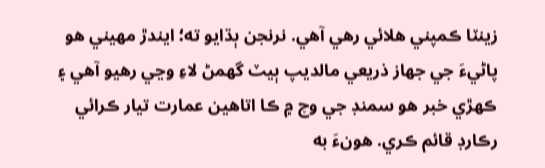زينٽا ڪمپني هلائي رهي آهي. نرنجن ٻڌايو ته؛ ايندڙ مهيني هو پاڻيءَ جي جهاز ذريعي مالديپ ٻيٽ گهمڻ لاءِ وڃي رهيو آهي ۽ ڪهڙي خبر هو سمنڊ جي وچ ۾ ڪا اتاهين عمارت تيار ڪرائي رڪارڊ قائم ڪري. هونءَ به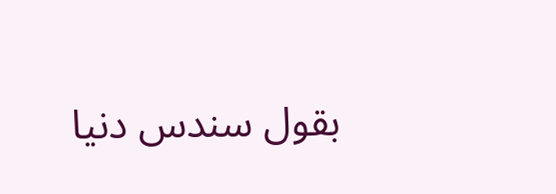بقول سندس دنيا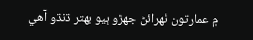۾ عمارتون ٺهرائڻ جهڙو ٻيو بهتر ڌنڌو آهي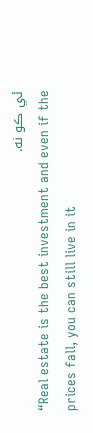ئي ڪو نه.
“Real estate is the best investment and even if the prices fall, you can still live in it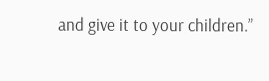and give it to your children.”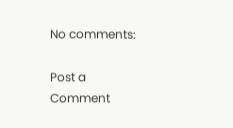No comments:

Post a Comment